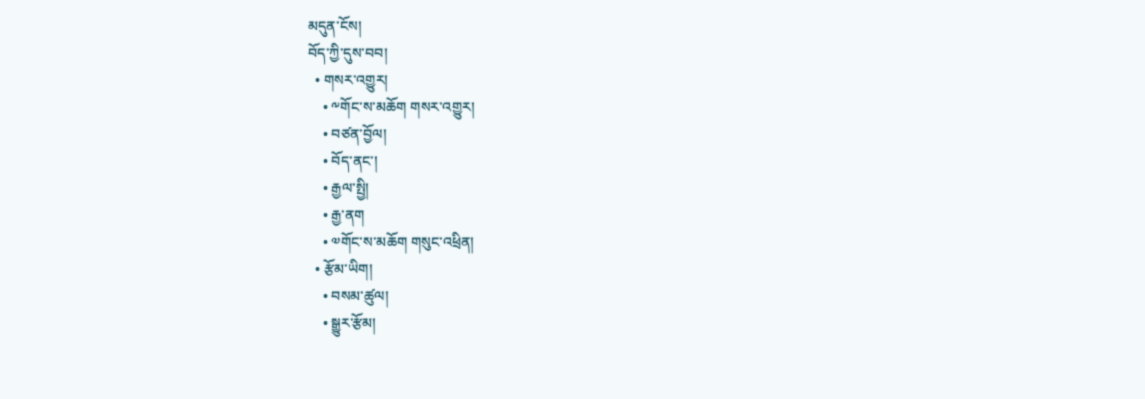མདུན་ངོས།
བོད་ཀྱི་དུས་བབ།
  • གསར་འགྱུར།
    • ༸གོང་ས་མཆོག གསར་འགྱུར།
    • བཙན་བྱོལ།
    • བོད་ནང་།
    • རྒྱལ་སྤྱི།
    • རྒྱ་ནག
    • ༧གོང་ས་མཆོག གསུང་འཕྲིན།
  • རྩོམ་ཡིག།
    • བསམ་ཚུལ།
    • སྒྱུར་རྩོམ།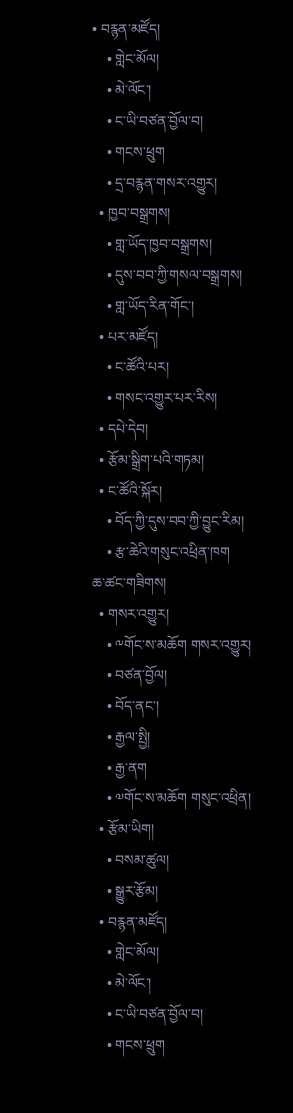• བརྙན་མཛོད།
    • གླེང་མོལ།
    • མེ་ལོང་།
    • ང་ཡི་བཙན་བྱོལ་བ།
    • གངས་ཕྲུག
    • དྲ་བརྙན་གསར་འགྱུར།
  • ཁྱབ་བསྒྲགས།
    • གླ་ཡོད་ཁྱབ་བསྒྲགས།
    • དུས་བབ་ཀྱི་གསལ་བསྒྲགས།
    • གླ་ཡོད་རིན་གོང་།
  • པར་མཛོད།
    • ང་ཚོའི་པར།
    • གསང་འགྱུར་པར་རིས།
  • དཔེ་དེབ།
  • རྩོམ་སྒྲིག་པའི་གཏམ།
  • ང་ཚོའི་སྐོར།
    • བོད་ཀྱི་དུས་བབ་ཀྱི་བྱུང་རིམ།
    • རྩ་ཆེའི་གསུང་འཕྲིན་ཁག
ཆ་ཚང་གཟིགས།
  • གསར་འགྱུར།
    • ༸གོང་ས་མཆོག གསར་འགྱུར།
    • བཙན་བྱོལ།
    • བོད་ནང་།
    • རྒྱལ་སྤྱི།
    • རྒྱ་ནག
    • ༧གོང་ས་མཆོག གསུང་འཕྲིན།
  • རྩོམ་ཡིག།
    • བསམ་ཚུལ།
    • སྒྱུར་རྩོམ།
  • བརྙན་མཛོད།
    • གླེང་མོལ།
    • མེ་ལོང་།
    • ང་ཡི་བཙན་བྱོལ་བ།
    • གངས་ཕྲུག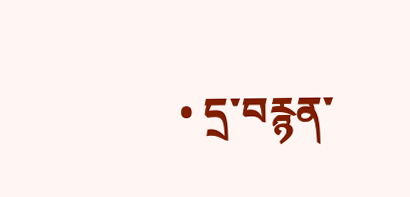• དྲ་བརྙན་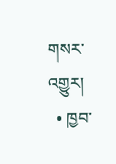གསར་འགྱུར།
  • ཁྱབ་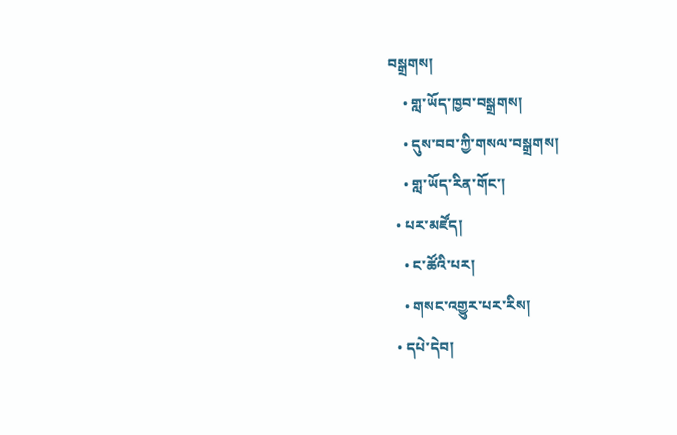བསྒྲགས།
    • གླ་ཡོད་ཁྱབ་བསྒྲགས།
    • དུས་བབ་ཀྱི་གསལ་བསྒྲགས།
    • གླ་ཡོད་རིན་གོང་།
  • པར་མཛོད།
    • ང་ཚོའི་པར།
    • གསང་འགྱུར་པར་རིས།
  • དཔེ་དེབ།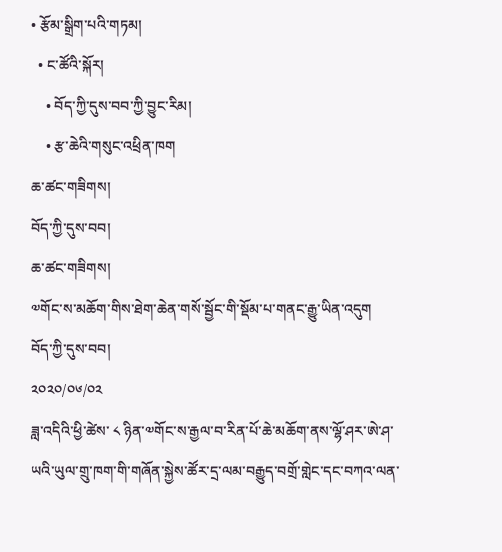• རྩོམ་སྒྲིག་པའི་གཏམ།
  • ང་ཚོའི་སྐོར།
    • བོད་ཀྱི་དུས་བབ་ཀྱི་བྱུང་རིམ།
    • རྩ་ཆེའི་གསུང་འཕྲིན་ཁག
ཆ་ཚང་གཟིགས།
བོད་ཀྱི་དུས་བབ།
ཆ་ཚང་གཟིགས།
༧གོང་ས་མཆོག་གིས་ཐེག་ཆེན་གསོ་སྦྱོང་གི་སྡོམ་པ་གནང་རྒྱུ་ཡིན་འདུག
བོད་ཀྱི་དུས་བབ།
༢༠༢༠/༠༦/༠༢
ཟླ་འདིའི་ཕྱི་ཚེས་ ༨ ཉིན་༧གོང་ས་རྒྱལ་བ་རིན་པོ་ཆེ་མཆོག་ནས་ལྷོ་ཤར་ཨེ་ཤ་ཡའི་ཡུལ་གྲུ་ཁག་གི་གཞོན་སྐྱེས་ཚོར་དྲ་ལམ་བརྒྱུད་བགྲོ་གླེང་དང་བཀའ་ལན་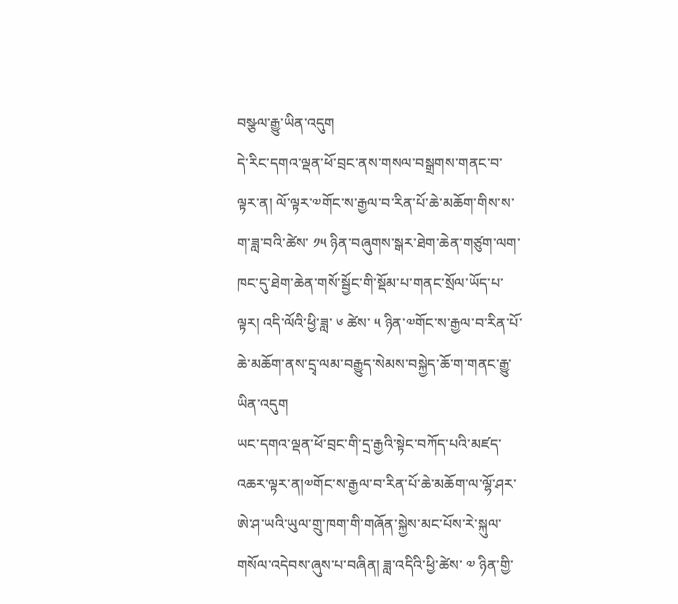བསྩལ་རྒྱུ་ཡིན་འདུག
དེ་རིང་དགའ་ལྡན་ཕོ་བྲང་ནས་གསལ་བསྒྲགས་གནང་བ་ལྟར་ན། ལོ་ལྟར་༧གོང་ས་རྒྱལ་བ་རིན་པོ་ཆེ་མཆོག་གིས་ས་ག་ཟླ་བའི་ཚེས་ ༡༥ ཉིན་བཞུགས་སྒར་ཐེག་ཆེན་གཙུག་ལག་ཁང་དུ་ཐེག་ཆེན་གསོ་སྦྱོང་གི་སྡོམ་པ་གནང་སྲོལ་ཡོད་པ་ལྟར། འདི་ལོའི་ཕྱི་ཟླ་ ༦ ཚེས་ ༥ ཉིན་༧གོང་ས་རྒྱལ་བ་རིན་པོ་ཆེ་མཆོག་ནས་དྲྭ་ལམ་བརྒྱུད་སེམས་བསྐྱེད་ཆོ་ག་གནང་རྒྱུ་ཡིན་འདུག
ཡང་དགའ་ལྡན་ཕོ་བྲང་གི་དྲ་རྒྱའི་སྟེང་བཀོད་པའི་མཛད་འཆར་ལྟར་ན།༧གོང་ས་རྒྱལ་བ་རིན་པོ་ཆེ་མཆོག་ལ་ལྷོ་ཤར་ཨེ་ཤ་ཡའི་ཡུལ་གྲུ་ཁག་གི་གཞོན་སྐྱེས་མང་པོས་རེ་སྐུལ་གསོལ་འདེབས་ཞུས་པ་བཞིན། ཟླ་འདིའི་ཕྱི་ཚེས་ ༧ ཉིན་གྱི་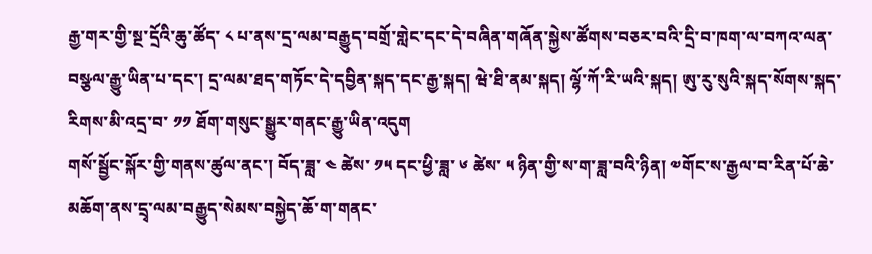རྒྱ་གར་གྱི་སྔ་དྲོའི་ཆུ་ཚོད་ ༨ པ་ནས་དྲ་ལམ་བརྒྱུད་བགྲོ་གླེང་དང་དེ་བཞིན་གཞོན་སྐྱེས་ཚོགས་བཅར་བའི་དྲི་བ་ཁག་ལ་བཀའ་ལན་བསྩལ་རྒྱུ་ཡིན་པ་དང་། དྲ་ལམ་ཐད་གཏོང་དེ་དབྱིན་སྐད་དང་རྒྱ་སྐད། ཝེ་ཐི་ནམ་སྐད། ལྷོ་ཀོ་རི་ཡའི་སྐད། ཨུ་རུ་སུའི་སྐད་སོགས་སྐད་རིགས་མི་འདྲ་བ་ ༡༡ ཐོག་གསུང་སྒྱུར་གནང་རྒྱུ་ཡིན་འདུག
གསོ་སྦྱོང་སྐོར་གྱི་གནས་ཚུལ་ནང་། བོད་ཟླ་ ༤ ཚེས་ ༡༥ དང་ཕྱི་ཟླ་ ༦ ཚེས་ ༥ ཉིན་གྱི་ས་ག་ཟླ་བའི་ཉིན། ༧གོང་ས་རྒྱལ་བ་རིན་པོ་ཆེ་མཆོག་ནས་དྲྭ་ལམ་བརྒྱུད་སེམས་བསྐྱེད་ཆོ་ག་གནང་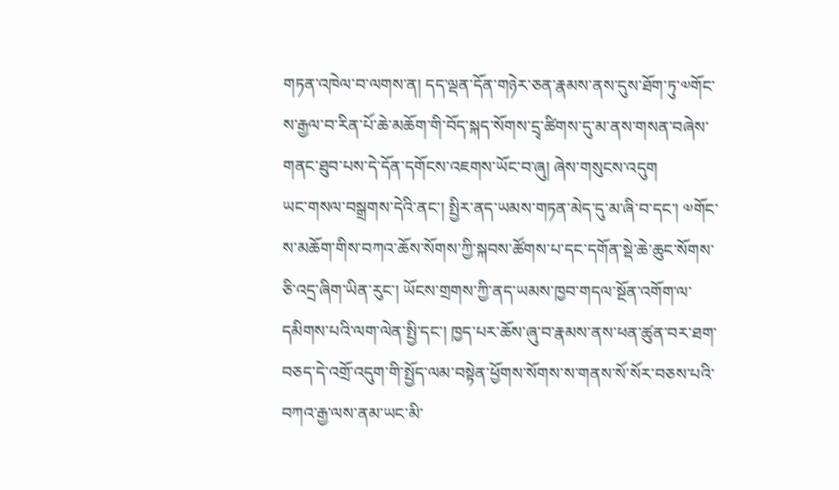གཏན་འཁེལ་བ་ལགས་ན། དད་ལྡན་དོན་གཉེར་ཅན་རྣམས་ནས་དུས་ཐོག་ཏུ་༧གོང་ས་རྒྱལ་བ་རིན་པོ་ཆེ་མཆོག་གི་བོད་སྐད་སོགས་དྲྭ་ཚིགས་དུ་མ་ནས་གསན་བཞེས་གནང་ཐུབ་པས་དེ་དོན་དགོངས་འཇགས་ཡོང་བ་ཞུ། ཞེས་གསུངས་འདུག
ཡང་གསལ་བསྒྲགས་དེའི་ནང་། སྤྱིར་ནད་ཡམས་གཏན་མེད་དུ་མ་ཞི་བ་དང་། ༧གོང་ས་མཆོག་གིས་བཀའ་ཆོས་སོགས་ཀྱི་སྐབས་ཚོགས་པ་དང་དགོན་སྡེ་ཆེ་ཆུང་སོགས་ཅི་འདྲ་ཞིག་ཡིན་རུང་། ཡོངས་གྲགས་ཀྱི་ནད་ཡམས་ཁྱབ་གདལ་སྔོན་འགོག་ལ་དམིགས་པའི་ལག་ལེན་སྤྱི་དང་། ཁྱད་པར་ཆོས་ཞུ་བ་རྣམས་ནས་ཕན་ཚུན་བར་ཐག་བཅད་དེ་འགྲོ་འདུག་གི་སྤྱོད་ལམ་བསྟེན་ཕྱོགས་སོགས་ས་གནས་སོ་སོར་བཅས་པའི་བཀའ་རྒྱ་ལས་ནམ་ཡང་མི་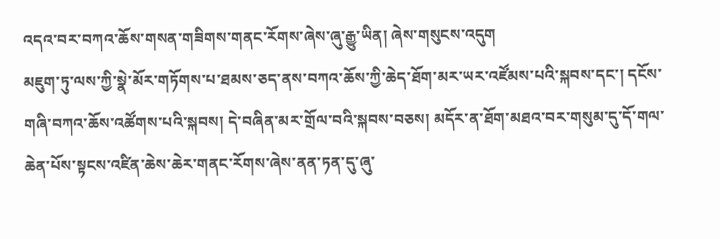འདའ་བར་བཀའ་ཆོས་གསན་གཟིགས་གནང་རོགས་ཞེས་ཞུ་རྒྱུ་ཡིན། ཞེས་གསུངས་འདུག
མཇུག་ཏུ་ལས་ཀྱི་སྣེ་མོར་གཏོགས་པ་ཐམས་ཅད་ནས་བཀའ་ཆོས་ཀྱི་ཆེད་ཐོག་མར་ཡར་འཛོམས་པའི་སྐབས་དང་། དངོས་གཞི་བཀའ་ཆོས་འཚོགས་པའི་སྐབས། དེ་བཞིན་མར་གྲོལ་བའི་སྐབས་བཅས། མདོར་ན་ཐོག་མཐའ་བར་གསུམ་དུ་དོ་གལ་ཆེན་པོས་སྟངས་འཛིན་ཆེས་ཆེར་གནང་རོགས་ཞེས་ནན་ཏན་དུ་ཞུ་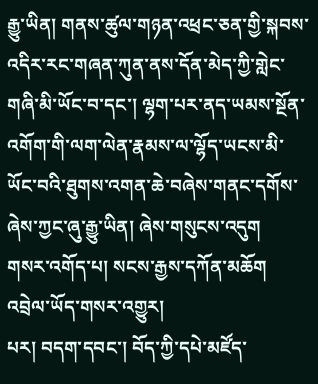རྒྱུ་ཡིན། གནས་ཚུལ་གཉན་འཕྲང་ཅན་གྱི་སྐབས་འདིར་རང་གཞན་ཀུན་ནས་དོན་མེད་ཀྱི་གླེང་གཞི་མི་ཡོང་བ་དང་། ལྷག་པར་ནད་ཡམས་སྔོན་འགོག་གི་ལག་ལེན་རྣམས་ལ་ལྷོད་ཡངས་མི་ཡོང་བའི་ཐུགས་འགན་ཆེ་བཞེས་གནང་དགོས་ཞེས་ཀྱང་ཞུ་རྒྱུ་ཡིན། ཞེས་གསུངས་འདུག
གསར་འགོད་པ། སངས་རྒྱས་དཀོན་མཆོག
འབྲེལ་ཡོད་གསར་འགྱུར།
པར། བདག་དབང་། བོད་ཀྱི་དཔེ་མཛོད་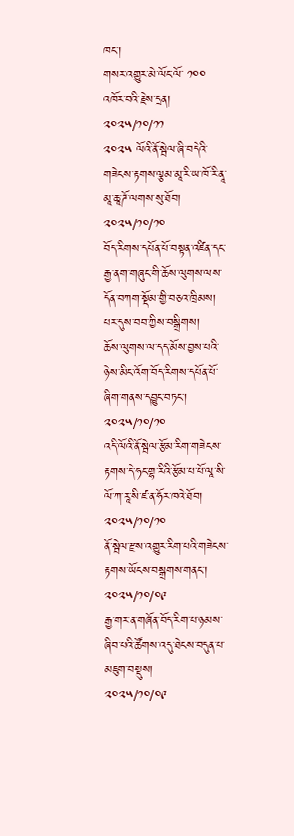ཁང་།
གསར་འགྱུར་མེ་ལོང་ལོ་ ༡༠༠ འཁོར་བའི་རྗེས་དྲན།
༢༠༢༥/༡༠/༡༡
༢༠༢༥ ལོའི་ནོ་སྦེལ་ཞི་བདེའི་གཟེངས་རྟགས་ལྕམ་མཱ་རི་ཡ་ཁོ་རི་ནཱ་མཱ་ཆཱ་ཌོ་ལགས་སུ་ཐོབ།
༢༠༢༥/༡༠/༡༠
བོད་རིགས་དཔོན་པོ་བསྟན་འཛིན་དང་རྒྱ་ནག་གཞུང་གི་ཆོས་ལུགས་ལས་དོན་བཀག་སྡོམ་གྱི་བཅའ་ཁྲིམས། པར་དུས་བབ་ཀྱིས་བསྒྲིགས།
ཆོས་ལུགས་ལ་དད་མོས་བྱས་པའི་ཉེས་མིང་འོག་བོད་རིགས་དཔོན་པོ་ཞིག་གནས་དབྱུང་བཏང་།
༢༠༢༥/༡༠/༡༠
འདི་ལོའི་ནོ་སྦེལ་རྩོམ་རིག་གཟེངས་རྟགས་དེ་ཧང་གྷ་རིའི་རྩོམ་པ་པོ་ལཱ་སི་ལོ་ཀ་རཱ་སི་ཛ་ན་ཧོར་ཁའེ་ཐོབ།
༢༠༢༥/༡༠/༡༠
ནོ་སྦེལ་རྫས་འགྱུར་རིག་པའི་གཟེངས་རྟགས་ཡོངས་བསྒྲགས་གནང་།
༢༠༢༥/༡༠/༠༩
རྒྱ་གར་ན་གཞོན་བོད་རིག་པ་ཉམས་ཞིབ་པའི་ཚོགས་འདུ་ཐེངས་བདུན་པ་མཇུག་བསྡུས།
༢༠༢༥/༡༠/༠༩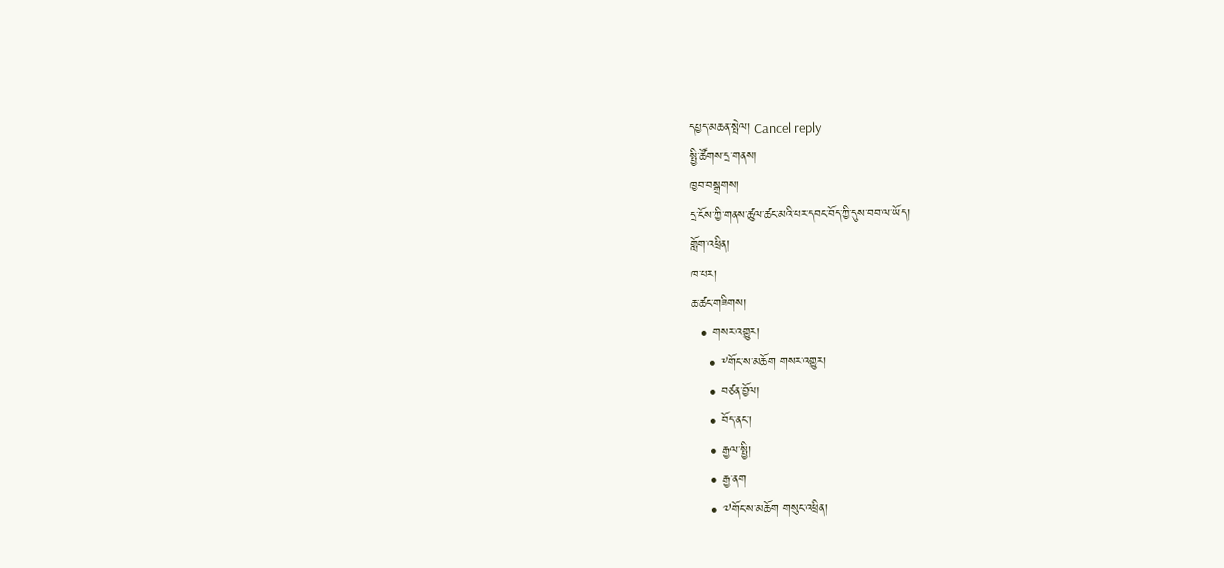དཔྱད་མཆན་སྤེལ། Cancel reply
སྤྱི་ཚོགས་དྲ་གནས།
ཁྱབ་བསྒྲགས།
དྲ་ངོས་ཀྱི་གནས་ཚུལ་ཚང་མའི་པར་དབང་བོད་ཀྱི་དུས་བབ་ལ་ཡོད།
གློག་འཕྲིན།
ཁ་པར།
ཆ་ཚང་གཟིགས།
  • གསར་འགྱུར།
    • ༸གོང་ས་མཆོག གསར་འགྱུར།
    • བཙན་བྱོལ།
    • བོད་ནང་།
    • རྒྱལ་སྤྱི།
    • རྒྱ་ནག
    • ༧གོང་ས་མཆོག གསུང་འཕྲིན།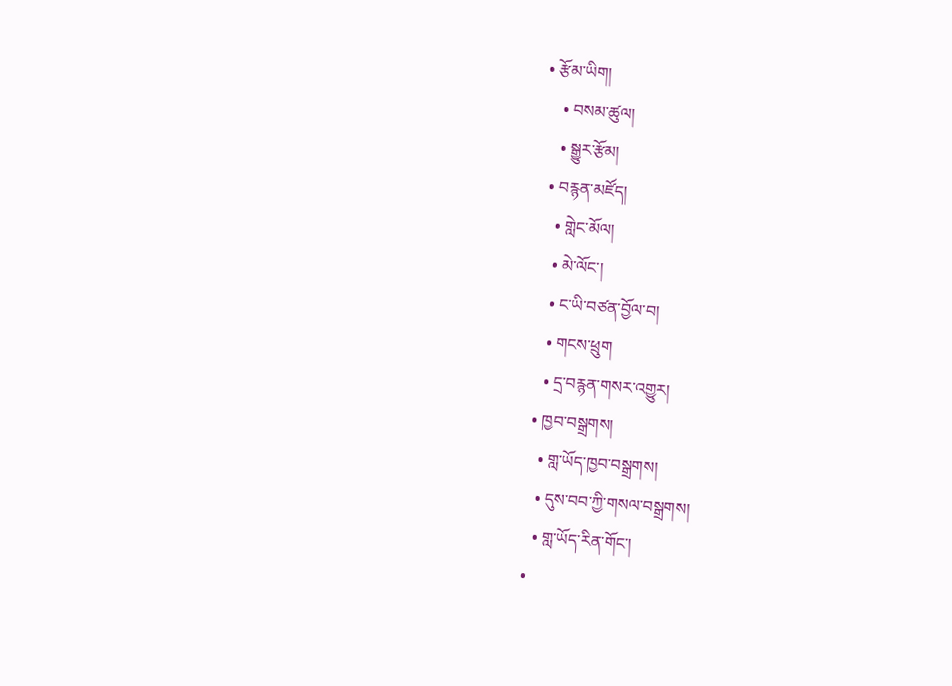• རྩོམ་ཡིག།
    • བསམ་ཚུལ།
    • སྒྱུར་རྩོམ།
  • བརྙན་མཛོད།
    • གླེང་མོལ།
    • མེ་ལོང་།
    • ང་ཡི་བཙན་བྱོལ་བ།
    • གངས་ཕྲུག
    • དྲ་བརྙན་གསར་འགྱུར།
  • ཁྱབ་བསྒྲགས།
    • གླ་ཡོད་ཁྱབ་བསྒྲགས།
    • དུས་བབ་ཀྱི་གསལ་བསྒྲགས།
    • གླ་ཡོད་རིན་གོང་།
  •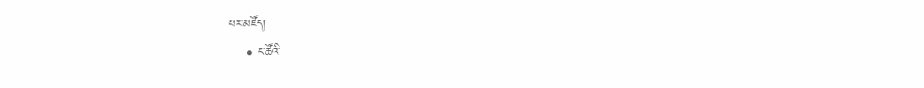པར་མཛོད།
    • ང་ཚོའི་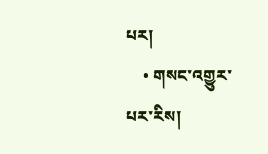པར།
    • གསང་འགྱུར་པར་རིས།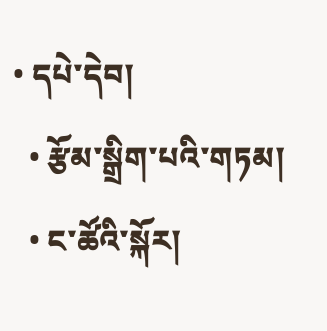• དཔེ་དེབ།
  • རྩོམ་སྒྲིག་པའི་གཏམ།
  • ང་ཚོའི་སྐོར།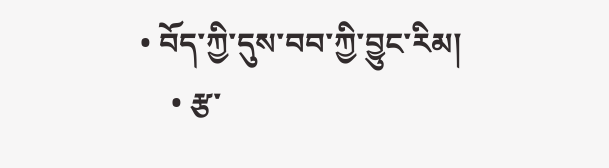• བོད་ཀྱི་དུས་བབ་ཀྱི་བྱུང་རིམ།
    • རྩ་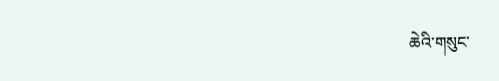ཆེའི་གསུང་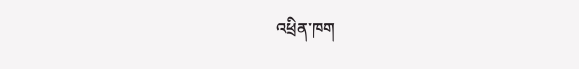འཕྲིན་ཁག